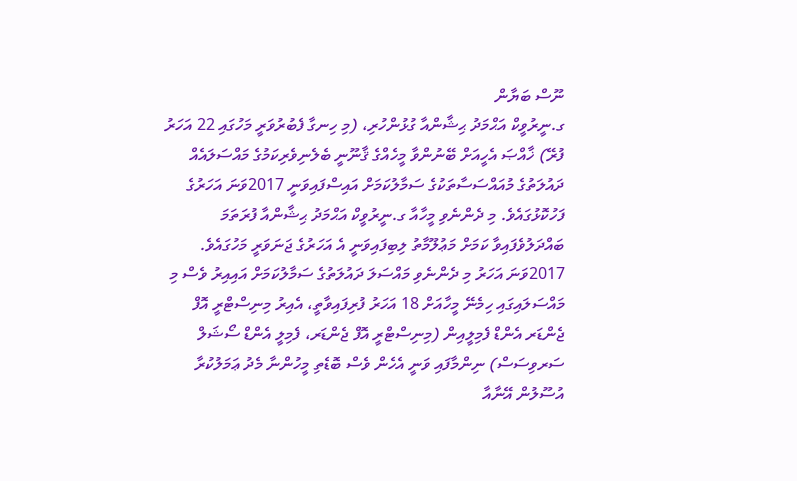ނޫސް ބަޔާން
ގ.ނީރުވީކް އަޙްމަދު ޙިޝާންއާ ގުޅުންހުރި، (މި ހިނގާ ފެބުރުވަރީ މަހުގައި 22 އަހަރު ފުރޭ) ޚާއްޞަ އެހީއަށް ބޭނުންވާ މީހެއްގެ ޤާނޫނީ ބެލެނިވެރިކަމުގެ މައްސަލައެއް ދައުލަތުގެ މުއައްސަސާތަކުގެ ސަމާލުކަމަށް އައިސްފައިވަނީ 2017ވަނަ އަހަރުގެ ފަހުކޮޅުގައެވެ. މި ދެންނެވި މީހާއާ ގ.ނީރުވީކް އަޙްމަދު ޙިޝާންއާ ފުރަތަމަ ބައްދަލުވެފައިވާ ކަމަށް މަޢުލޫމާތު ލިބިފައިވަނީ އެ އަހަރުގެ ޖަނަވަރީ މަހުގައެވެ.
2017ވަނަ އަހަރު މި ދެންނެވި މައްސަލަ ދައުލަތުގެ ސަމާލުކަމަށް އައިއިރު ވެސް މި މައްސަލައިގައި ހިމެނޭ މީހާއަށް 18 އަހަރު ފުރިފައިވާތީ، އެއިރު މިނިސްޓްރީ އޮފް ޖެންޑަރ އެންޑް ފެމިލީއިން (މިނިސްޓްރީ އޮފް ޖެންޑަރ، ފެމިލީ އެންޑް ސޯޝަލް ސަރވިސަސް) ނިންމާފައި ވަނީ އެހެން ވެސް ބޮޑެތި މީހުންނާ މެދު ޢަމަލުކުރާ އުސޫލުން އޭނާއާ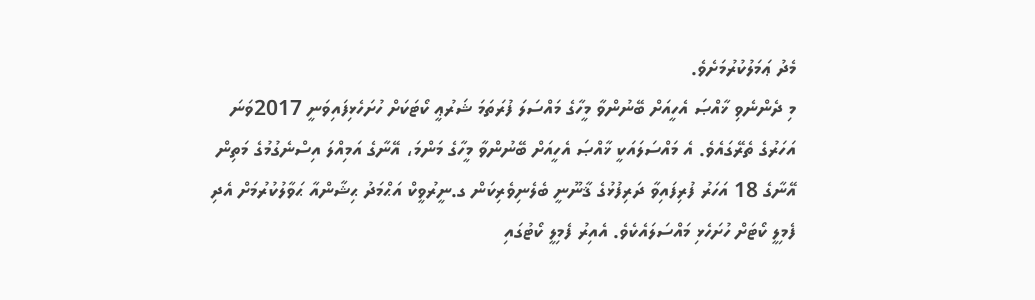މެދު ޢަމަލުކުރުމަށެވެ.
މި ދެންނެވި ޚާއްޞަ އެހީއަށް ބޭނުންވާ މީހާގެ މައްސަލަ ފުރަތަމަ ޝަރުޢީ ކޯޓަކަށް ހުށަހެޅިފައިވަނީ 2017ވަނަ އަހަރުގެ ތެރޭގައެވެ. އެ މައްސަލައަކީ ޚާއްޞަ އެހީއަށް ބޭނުންވާ މީހާގެ މަންމަ، އޭނާގެ އަމިއްލަ އިސްނެގުމުގެ މަތިން އޭނާގެ 18 އަހަރު ފުރިފައިވާ ދަރިފުޅުގެ ޤާނޫނީ ބެލެނިވެރިކަން ގ.ނީރުވީކް އަޙްމަދު ޙިޝާންއާ ޙަވާލުކުރުމަށް އެދި ފެމިލީ ކޯޓަށް ހުށަހެޅި މައްސަލައެކެވެ. އެއިރު ފެމިލީ ކޯޓުގައި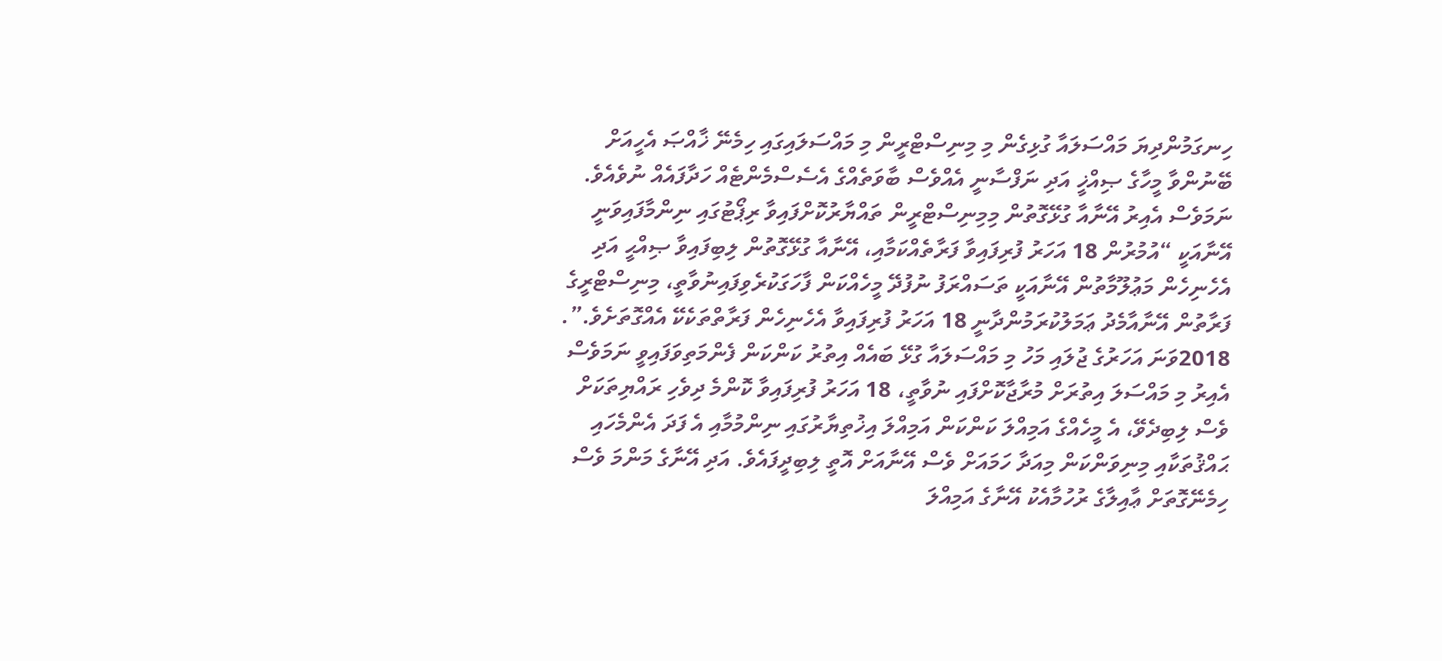ހިނގަމުންދިޔަ މައްސަލައާ ގުޅިގެން މި މިނިސްޓްރީން މި މައްސަލައިގައި ހިމެނޭ ޚާއްޞަ އެހީއަށް ބޭނުންވާ މީހާގެ ޞިއްޚީ އަދި ނަފްސާނީ އެއްވެސް ބާވަތެއްގެ އެސެސްމެންޓެއް ހަދާފައެއް ނުވެއެވެ. ނަމަވެސް އެއިރު އޭނާއާ ގުޅޭގޮތުން މިމިނިސްޓްރީން ތައްޔާރުކޮށްފައިވާ ރިޕޯޓުގައި ނިންމާފައިވަނީ އޭނާއަކީ “އުމުރުން 18 އަހަރު ފުރިފައިވާ ފަރާތެއްކަމާއި، އޭނާއާ ގުޅޭގޮތުން ލިބިފައިވާ ޞިއްޙީ އަދި އެހެނިހެން މަޢުލޫމާތުން އޭނާއަކީ ތަސައްރަފު ނުފުދޭ މީހެއްކަން ފާހަގަކުރެވިފައިނުވާތީ، މިނިސްޓްރީގެ ފަރާތުން އޭނާއާމެދު ޢަމަލުކުރަމުންދާނީ 18 އަހަރު ފުރިފައިވާ އެހެނިހެން ފަރާތްތަކެކޭ އެއްގޮތަށެވެ.”. 2018ވަނަ އަހަރުގެ ޖުލައި މަހު މި މައްސަލައާ ގުޅޭ ބައެއް އިތުރު ކަންކަން ފެންމަތިވަފައިވީ ނަމަވެސް އެއިރު މި މައްސަލަ އިތުރަށް މުރާޖާކޮށްފައި ނުވާތީ، 18 އަހަރު ފުރިފައިވާ ކޮންމެ ދިވެހި ރައްޔިތަކަށް ވެސް ލިބިދެވޭ، އެ މީހެއްގެ އަމިއްލަ ކަންކަން އަމިއްލަ އިޚުތިޔާރުގައި ނިންމުމާއި އެ ފަދަ އެންމެހައި ޙައްޤުތަކާއި މިނިވަންކަން މިއަދާ ހަމައަށް ވެސް އޭނާއަށް އޮތީ ލިބިދީފައެވެ. އަދި އޭނާގެ މަންމަ ވެސް ހިމެނޭގޮތަށް ޢާއިލާގެ ރުހުމާއެކު އޭނާގެ އަމިއްލަ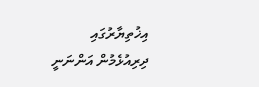އިޚުތިޔާރުގައި ދިރިއުޅެމުން އަންނަނީ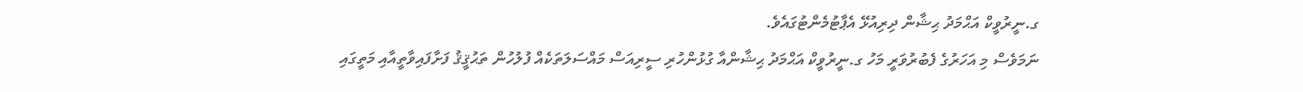ގ.ނީރުވީކް އަޙްމަދު ޙިޝާން ދިރިއުޅޭ އެޕާޓުމެންޓުގައެވެ.
ނަމަވެސް މި އަހަރުގެ ފެބުރުވަރީ މަހު ގ.ނީރުވީކް އަޙްމަދު ޙިޝާންއާ ގުޅުންހުރި ސީރިއަސް މައްސަލަތަކެއް ފުލުހުން ތަޙުޤީޤު ފަށާފައިވާތީއާއި މަތީގައި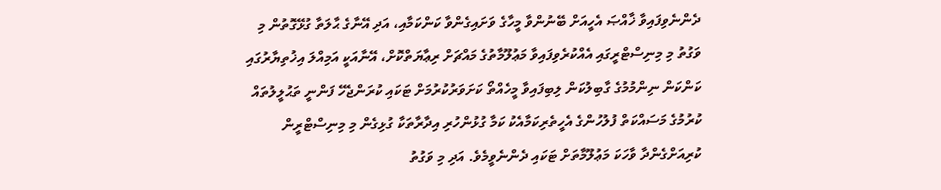ދެންނެވިފައިވާ ޚާއްޞަ އެހީއަށް ބޭނުންވާ މީހާގެ ވަށައިގެންވާ ކަންކަމާއި، އަދި އޭނާގެ ޙާލަތާ ގުޅޭގޮތުން މި ވަގުތު މި މިނިސްޓްރީގައި އެއްކުރެވިފައިވާ މަޢުލޫމާތުގެ މައްޗަށް ރިޢާޔަތްކޮށް، އޭނާއަކީ އަމިއްލަ އިޚުތިޔާރުގައި ކަންކަން ނިންމުމުގެ ގާބިލުކަން ލިބިފައިވާ މީހެއްތޯ ކަށަވަރުކުރުމަށް ޓަކައި ކުރަންޖެހޭ ފަންނީ ތަޙުލީލުތައް ކުރުމުގެ މަސައްކަތް ފުލުހުންގެ އެހީތެރިކަމާއެކު ކަމާ ގުޅުންހުރި އިދާރާތަކާ ގުޅިގެން މި މިނިސްޓްރީން ކުރިއަށްގެންދާ ވާހަކަ މަޢުލޫމާތަށް ޓަކައި ދެންނެވީމެވެ. އަދި މި ވަގުތު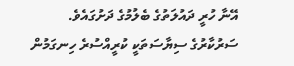އޭނާ ހުރީ ދައުލަތުގެ ބެލުމުގެ ދަށުގައެވެ.
ސަރުކާރުގެ ސިޔާސަތަކީ ކުރީއްސުރެ ހިނގަމުން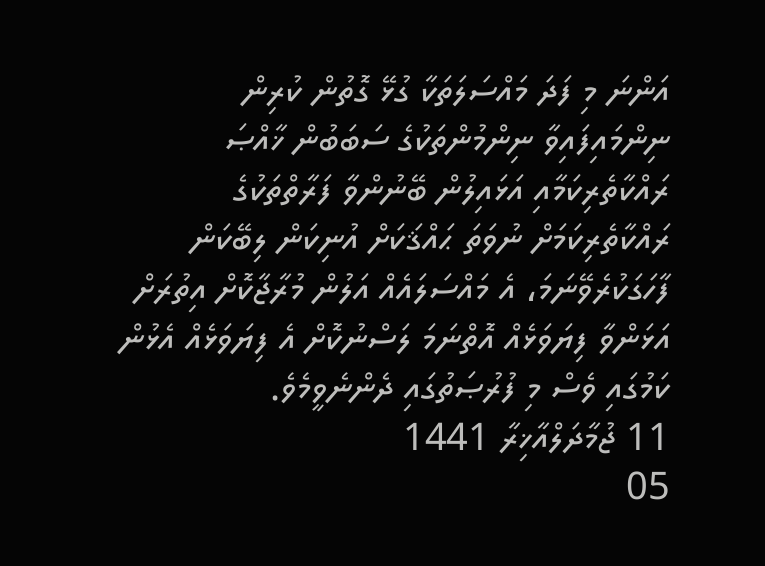އަންނަ މި ފަދަ މައްސަލަތަކާ ގުޅޭ ގޮތުން ކުރިން ނިންމައިފައިވާ ނިންމުންތަކުގެ ސަބަބުން ޚާއްޞަ ރައްކާތެރިކަމާއި އަޅައިލުން ބޭނުންވާ ފަރާތްތަކުގެ ރައްކާތެރިކަމަށް ނުވަތަ ޙައްޤަކަށް އުނިކަން ލިބޭކަން ފާހަގަކުރެވޭނަމަ، އެ މައްސަލައެއް އަލުން މުރާޖާކޮށް އިތުރަށް އަޅަންވާ ފިޔަވަޅެއް އޮތްނަމަ ލަސްނުކޮށް އެ ފިޔަވަޅެއް އެޅުން ކަމުގައި ވެސް މި ފުރުޞަތުގައި ދެންނެވީމެވެ.
11 ޖުމާދަލްއާޚިރާ 1441
05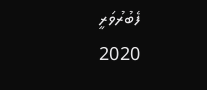ފެބުރުވަރީ  2020